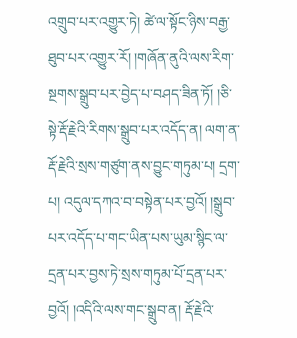འགྲུབ་པར་འགྱུར་ཏེ། ཚེ་ལ་སྟོང་ཉིས་བརྒྱ་ཐུབ་པར་འགྱུར་རོ། །གཞོན་ནུའི་ལས་རིག་སྔགས་སྒྲུབ་པར་བྱེད་པ་བཤད་ཟིན་ཏོ། །ཅི་སྟེ་རྡོ་རྗེའི་རིགས་སྒྲུབ་པར་འདོད་ན། ལག་ན་རྡོ་རྗེའི་སྲས་གཙུག་ནས་བྱུང་གཏུམ་པ། དྲག་པ། འདུལ་དཀའ་བ་བསྟེན་པར་བྱའོ། །སྒྲུབ་པར་འདོད་པ་གང་ཡིན་པས་ཡུམ་སྙིང་ལ་དྲན་པར་བྱས་ཏེ་སྲས་གཏུམ་པོ་དྲན་པར་བྱའོ། །འདིའི་ལས་གང་སྒྲུབ་ན། རྡོ་རྗེའི་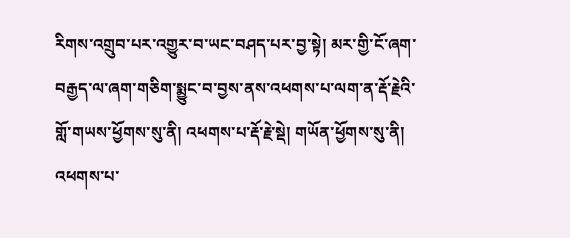རིགས་འགྲུབ་པར་འགྱུར་བ་ཡང་བཤད་པར་བྱ་སྟེ། མར་གྱི་ངོ་ཞག་བརྒྱད་ལ་ཞག་གཅིག་སྨྱུང་བ་བྱས་ནས་འཕགས་པ་ལག་ན་རྡོ་རྗེའི་གློ་གཡས་ཕྱོགས་སུ་ནི། འཕགས་པ་རྡོ་རྗེ་སྡེ། གཡོན་ཕྱོགས་སུ་ནི། འཕགས་པ་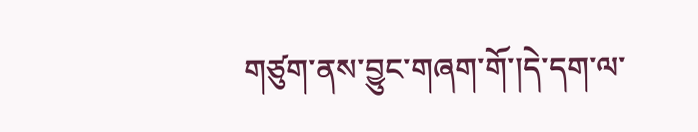གཙུག་ནས་བྱུང་གཞག་གོ་།དེ་དག་ལ་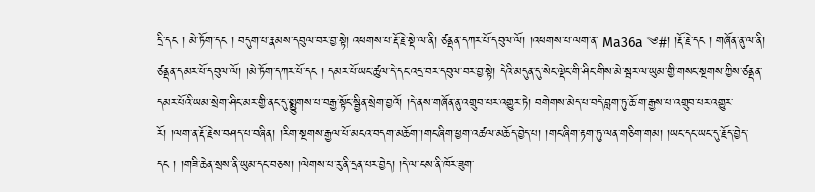དྲི་དང ། མེ་ཏོག་དང ། བདུག་པ་རྣམས་དབུལ་བར་བྱ་སྟེ། འཕགས་པ་རྡོ་རྗེ་སྡེ་ལ་ནི། ཙནྡན་དཀར་པོ་དབུལ་ལོ། །འཕགས་པ་ལག་ན་ Ma36a ༄#། །རྡོ་རྗེ་དང ། གཞོན་ནུ་ལ་ནི། ཙནྡན་དམར་པོ་དབུལ་ལོ། །མེ་ཏོག་དཀར་པོ་དང ། དམར་པོ་ཡང་ཚུལ་དེ་དང་འདྲ་བར་དབུལ་བར་བྱ་སྟེ། དེའི་མདུན་དུ་སེང་ལྡེང་གི་ཤིང་གིས་མེ་སྦར་ལ་ཡུམ་གྱི་གསང་སྔགས་ཀྱིས་ཙནྡན་དམར་པོའི་ཡམ་སྲེག་ཤིང་མར་གྱི་ནང་དུ་སྨྱུགས་པ་བརྒྱ་སྟོང་སྦྱིན་སྲེག་བྱའོ། །དེ་ནས་གཞོན་ནུ་འགྲུབ་པར་འགྱུར་ཏེ། བགེགས་མེད་པ་བདེ་བླག་ཏུ་ཆོ་ག་རྒྱས་པ་འགྲུབ་པར་འགྱུར་རོ། །ལག་ན་རྡོ་རྗེས་བཤད་པ་བཞིན། །རིག་སྔགས་རྒྱལ་པོ་མངའ་བདག་མཆོག་།གང་ཞིག་ཕྱག་འཚལ་མཆོད་བྱེད་པ། །གང་ཞིག་རྟག་ཏུ་ལན་གཅིག་གམ། །ཡང་དང་ཡང་དུ་རྗོད་བྱེད་དང ། །གཟི་ཆེན་སྲས་ནི་ཡུམ་དང་བཅས། །ལེགས་པ་རུ་ནི་དྲན་པར་བྱེད། །དེ་ལ་ངས་ནི་ཁོར་ཟུག་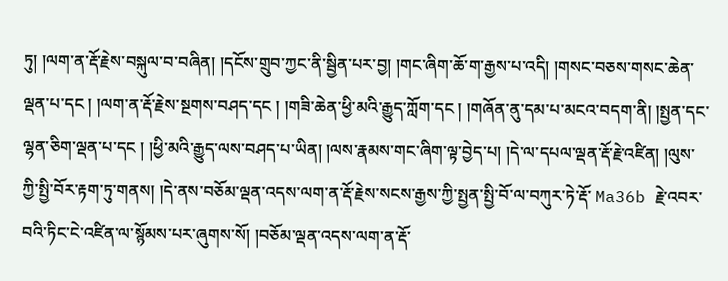ཏུ། །ལག་ན་རྡོ་རྗེས་བསྐུལ་བ་བཞིན། །དངོས་གྲུབ་ཀྱང་ནི་སྦྱིན་པར་བྱ། །གང་ཞིག་ཆོ་ག་རྒྱས་པ་འདི། །གསང་བཅས་གསང་ཆེན་ལྡན་པ་དང ། །ལག་ན་རྡོ་རྗེས་སྔགས་བཤད་དང ། །གཟི་ཆེན་ཕྱི་མའི་རྒྱུད་ཀློག་དང ། །གཞོན་ནུ་དམ་པ་མངའ་བདག་ནི། །སྤྱན་དང་ལྷན་ཅིག་ལྡན་པ་དང ། །ཕྱི་མའི་རྒྱུད་ལས་བཤད་པ་ཡིན། །ལས་རྣམས་གང་ཞིག་ལྟ་བྱེད་པ། །དེ་ལ་དཔལ་ལྡན་རྡོ་རྗེ་འཛིན། །ལུས་ཀྱི་སྤྱི་བོར་རྟག་ཏུ་གནས། །དེ་ནས་བཅོམ་ལྡན་འདས་ལག་ན་རྡོ་རྗེས་སངས་རྒྱས་ཀྱི་སྤྱན་སྤྱི་བོ་ལ་བཀུར་ཏེ་རྡོ་ Ma36b རྗེ་འབར་བའི་ཏིང་ངེ་འཛིན་ལ་སྙོམས་པར་ཞུགས་སོ། །བཅོམ་ལྡན་འདས་ལག་ན་རྡོ་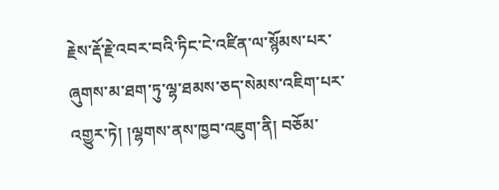རྗེས་རྡོ་རྗེ་འབར་བའི་ཏིང་ངེ་འཛིན་ལ་སྙོམས་པར་ཞུགས་མ་ཐག་ཏུ་ལྷ་ཐམས་ཅད་སེམས་འཇིག་པར་འགྱུར་ཏེ། །ལྷགས་ནས་ཁྱབ་འཇུག་ནི། བཅོམ་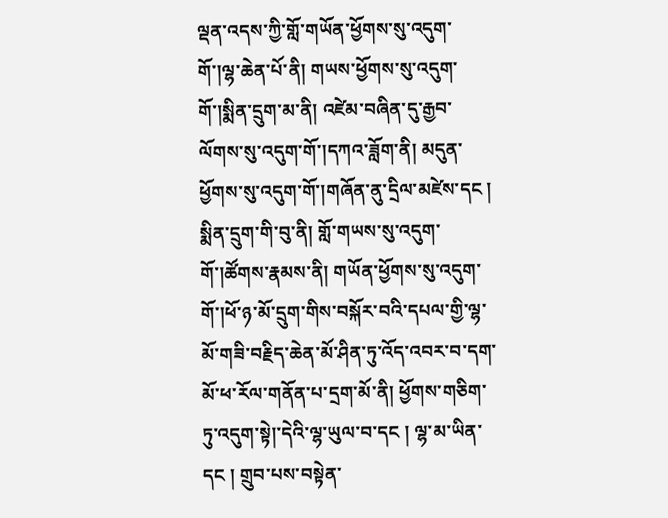ལྡན་འདས་ཀྱི་གློ་གཡོན་ཕྱོགས་སུ་འདུག་གོ་།ལྷ་ཆེན་པོ་ནི། གཡས་ཕྱོགས་སུ་འདུག་གོ་།སྨིན་དྲུག་མ་ནི། འཛེམ་བཞིན་དུ་རྒྱབ་ལོགས་སུ་འདུག་གོ་།དཀའ་ཟློག་ནི། མདུན་ཕྱོགས་སུ་འདུག་གོ་།གཞོན་ནུ་དྲིལ་མཛེས་དང ། སྨིན་དྲུག་གི་བུ་ནི། གློ་གཡས་སུ་འདུག་གོ་།ཚོགས་རྣམས་ནི། གཡོན་ཕྱོགས་སུ་འདུག་གོ་།ཕོ་ཉ་མོ་དྲུག་གིས་བསྐོར་བའི་དཔལ་གྱི་ལྷ་མོ་གཟི་བརྗིད་ཆེན་མོ་ཤིན་ཏུ་འོད་འབར་བ་དག་མོ་ཕ་རོལ་གནོན་པ་དྲག་མོ་ནི། ཕྱོགས་གཅིག་ཏུ་འདུག་སྟེ།་དེའི་ལྷ་ཡུལ་བ་དང ། ལྷ་མ་ཡིན་དང ། གྲུབ་པས་བསྟེན་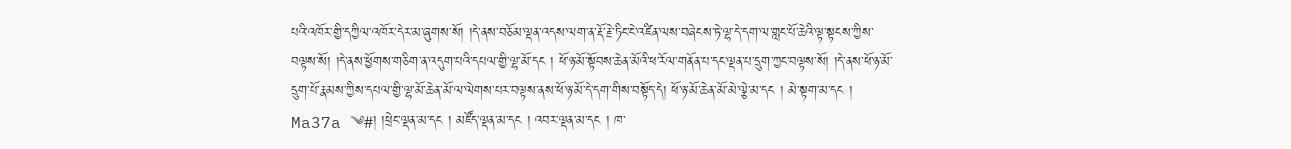པའི་འཁོར་གྱི་དཀྱིལ་འཁོར་དེར་མ་ཞུགས་སོ། །དེ་ནས་བཅོམ་ལྡན་འདས་ལག་ན་རྡོ་རྗེ་ཏིང་ངེ་འཛིན་ལས་བཞེངས་ཏེ་ལྷ་དེ་དག་ལ་གླང་པོ་ཆེའི་ལྟ་སྟངས་ཀྱིས་བལྟས་སོ། །དེ་ནས་ཕྱོགས་གཅིག་ན་འདུག་པའི་དཔལ་གྱི་ལྷ་མོ་དང ། ཕོ་ཉ་མོ་སྟོབས་ཆེན་མོའི་ཕ་རོལ་གནོན་པ་དང་ལྡན་པ་དྲུག་ཀྱང་བལྟས་སོ། །དེ་ནས་ཕོ་ཉ་མོ་དྲུག་པོ་རྣམས་ཀྱིས་དཔལ་གྱི་ལྷ་མོ་ཆེན་མོ་ལ་ལེགས་པར་བལྟས་ནས་ཕོ་ཉ་མོ་དེ་དག་གིས་བསྟོད་དེ། ཕོ་ཉ་མོ་ཆེན་མོ་མེ་ལྕེ་མ་དང ། མེ་སྟག་མ་དང ། Ma37a ༄#། །ཕྲེང་ལྡན་མ་དང ། མཛོད་ལྡན་མ་དང ། འབར་ལྡན་མ་དང ། ཁ་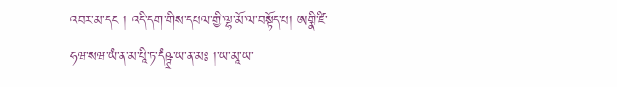འབར་མ་དང ། འདི་དག་གིས་དཔལ་གྱི་ལྷ་མོ་ལ་བསྟོད་པ། ཨགྣི་ཛི་ཧཝ་སཝ་ཡཾ་ན་མ་པཱི་ཏ་དཾཥྚྲ་ཡ་ན་མཿ །་ཡ་མཱ་ཡ་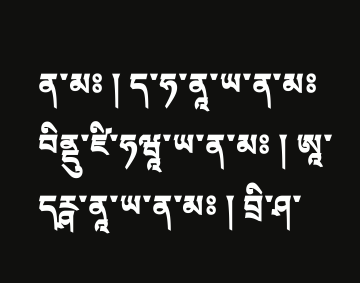ན་མཿ ། ད་ཧ་ནཱ་ཡ་ན་མཿ བིནྡུ་ཛི་ཧཝཱ་ཡ་ན་མཿ ། ཨཱ་དཪྴ་ནཱ་ཡ་ན་མཿ ། བྲི་ཤ་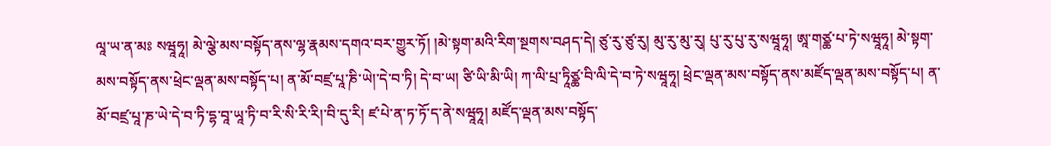ལཱ་ཡ་ན་མཿ སཝཱཧཱ། མེ་ལྕེ་མས་བསྟོད་ནས་ལྷ་རྣམས་དགའ་བར་གྱུར་ཏོ། །མེ་སྟག་མའི་རིག་སྔགས་བཤད་དེ། ཙུ་རུ་ཙུ་རུ། མུ་རུ་མུ་རུ། པུ་རུ་པུ་རུ་སཝཱཧཱ། ཨཱ་གཙྪ་པ་ཏེ་སཝཱཧཱ། མེ་སྟག་མས་བསྟོད་ནས་ཕྲེང་ལྡན་མས་བསྟོད་པ། ན་མོ་བཛྲ་པཱ་ཎི་ཡེ།་དེ་བ་ཏི། དེ་བ་ཡ། ཙི་ཡི་མི་ཡི། ཀ་ལི་པྲ་ཏཱིཙྪ་བི་ལི་དེ་བ་ཏེ་སཝཱཧཱ། ཕྲེང་ལྡན་མས་བསྟོད་ནས་མཛོད་ལྡན་མས་བསྟོད་པ། ན་མོ་བཛྲ་པཱ་ཎ་ཡེ་དེ་བ་ཏི་དྷ་བཱ་ཡཱ་ཏི་བ་རི་སི་རི་རི།་བི་དུ་རི། ཛ་པེ་ན་ཏ་ཏོ་ད་ནེ་སཝཱཧཱ། མཛོད་ལྡན་མས་བསྟོད་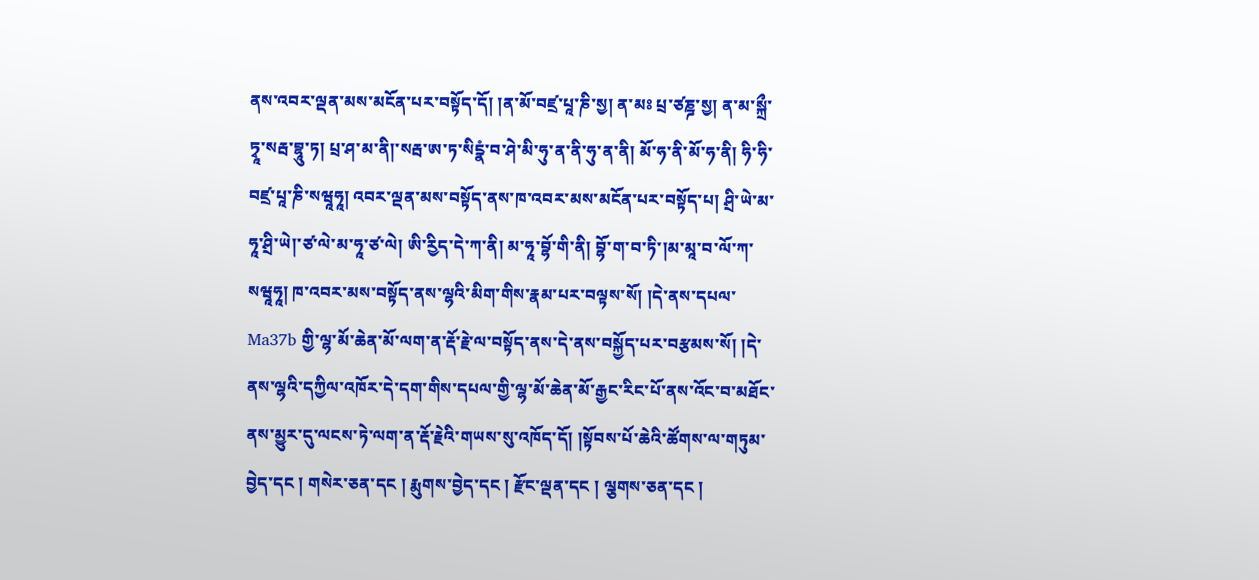ནས་འབར་ལྡན་མས་མངོན་པར་བསྟོད་དོ། །ན་མོ་བཛྲ་པཱ་ཎི་སྱ། ན་མཿ པྲ་ཙཎྜ་སྱ། ན་མ་སྐྲྀ་ཏྭཱ་སརྦ་བྷཱུ་ཏ། པྲ་ཤ་མ་ནི།་སརྦ་ཨ་ཏ་སིངྣཾ་བ་ཤེ་མི་ཧུ་ན་ནི་ཧུ་ན་ནི། མོ་ཧ་ནི་མོ་ཧ་ནི། ཧི་ཧི་བཛྲ་པཱ་ཎི་སཝཱཧཱ། འབར་ལྡན་མས་བསྟོད་ནས་ཁ་འབར་མས་མངོན་པར་བསྟོད་པ། ཤྲི་ཡེ་མ་ཧཱ་ཤྲི་ཡེ།་ཙ་ལེ་མ་ཧཱ་ཙ་ལེ། ཨི་རྱིད་དེ་ཀ་ནི། མ་ཧཱ་བྷོ་གི་ནི། བྷོ་ག་བ་ཏི་།མ་མཱ་བ་ལོ་ཀ་སཝཱཧཱ། ཁ་འབར་མས་བསྟོད་ནས་ལྷའི་མིག་གིས་རྣམ་པར་བལྟས་སོ། །དེ་ནས་དཔལ་ Ma37b གྱི་ལྷ་མོ་ཆེན་མོ་ལག་ན་རྡོ་རྗེ་ལ་བསྟོད་ནས་དེ་ནས་བསྐྱོད་པར་བརྩམས་སོ། །དེ་ནས་ལྷའི་དཀྱིལ་འཁོར་དེ་དག་གིས་དཔལ་གྱི་ལྷ་མོ་ཆེན་མོ་རྒྱང་རིང་པོ་ནས་འོང་བ་མཐོང་ནས་མྱུར་དུ་ལངས་ཏེ་ལག་ན་རྡོ་རྗེའི་གཡས་སུ་འཁོད་དོ། །སྟོབས་པོ་ཆེའི་ཚོགས་ལ་གཏུམ་བྱེད་དང ། གསེར་ཅན་དང ། རྨུགས་བྱེད་དང ། རྫོང་ལྡན་དང ། ལྕགས་ཅན་དང །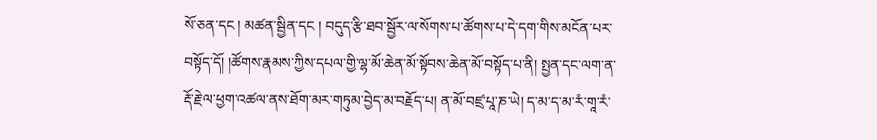སོ་ཅན་དང ། མཚན་སྦྱིན་དང ། བདུད་རྩི་ཐབ་སྦྱོར་ལ་སོགས་པ་ཚོགས་པ་དེ་དག་གིས་མངོན་པར་བསྟོད་དོ། །ཚོགས་རྣམས་ཀྱིས་དཔལ་གྱི་ལྷ་མོ་ཆེན་མོ་སྟོབས་ཆེན་མོ་བསྟོད་པ་ནི། སྤྱན་དང་ལག་ན་རྡོ་རྗེ་ལ་ཕྱག་འཚལ་ནས་ཐོག་མར་གཏུམ་བྱེད་མ་བརྗོད་པ། ན་མོ་བཛྲ་པཱ་ཎ་ཡེ། ད་མ་ད་མ་རཾ་གཱ་རཾ་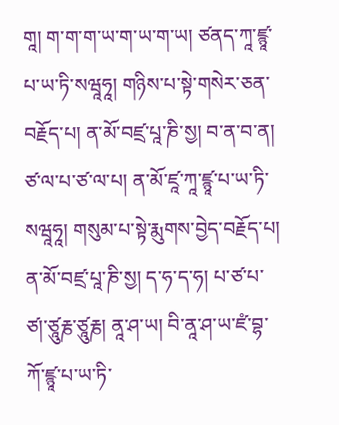གཱ། ག་ག་ག་ཡ་ག་ཡ་ག་ཡ། ཙནད་ཀཱ་ཛྙཱ་པ་ཡ་ཏི་སཝཱཧཱ། གཉིས་པ་སྟེ་གསེར་ཅན་བརྗོད་པ། ན་མོ་བཛྲ་པཱ་ཎི་སྱ། བ་ན་བ་ན། ཙ་ལ་པ་ཙ་ལ་པ། ན་མོ་ཛཱ་ཀཱ་ཛྙཱ་པ་ཡ་ཏི་སཝཱཧཱ། གསུམ་པ་སྟེ་རྨུགས་བྱེད་བརྗོད་པ། ན་མོ་བཛྲ་པཱ་ཎི་སྱ། ད་ཧ་ད་ཧ། པ་ཙ་པ་ཙ།་ཙཱུརྞ་ཙཱུརྞ། ནཱ་ཤ་ཡ། བི་ནཱ་ཤ་ཡ་ཛཾ་བྷ་ཀོ་ཛྙཱ་པ་ཡ་ཏི་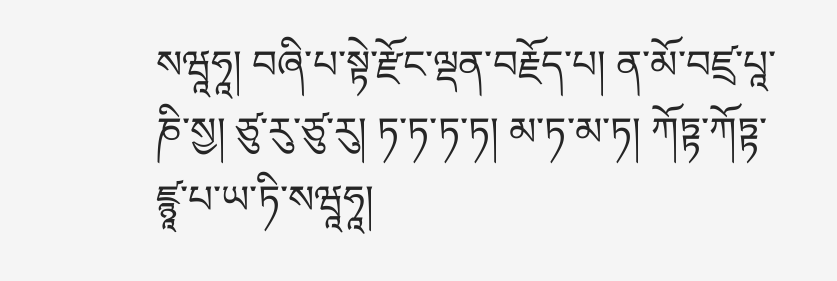སཝཱཧཱ། བཞི་པ་སྟེ་རྫོང་ལྡན་བརྗོད་པ། ན་མོ་བཛྲ་པཱ་ཎི་སྱ། ཙུ་རུ་ཙུ་རུ། ཏ་ཏ་ཏ་ཏ། མ་ཏ་མ་ཏ། ཀོཏྟ་ཀོཏྟ་ཛྙཱ་པ་ཡ་ཏི་སཝཱཧཱ།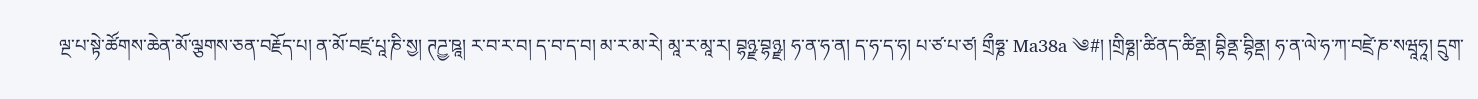ལྔ་པ་སྟེ་ཚོགས་ཆེན་མོ་ལྕགས་ཅན་བརྗོད་པ། ན་མོ་བཛྲ་པཱ་ཎི་སྱ། ཊཌྱ་ཋཱ། ར་བ་ར་བ། ད་བ་ད་བ། མ་ར་མ་རེ། མཱ་ར་མཱ་ར། བྷཉྫ་བྷཉྫ། ཧ་ན་ཧ་ན། ད་ཧ་ད་ཧ། པ་ཙ་པ་ཙ། གྲྀཧྞ་ Ma38a ༄#། །གྲིཧྞ།་ཚིནད་ཚིནྡ། བྷིནྡ་བྷིནྡ། ཧ་ན་ལེ་ཧ་ཀ་བཛྲེ་ཎ་སཝཱཧཱ། དྲུག་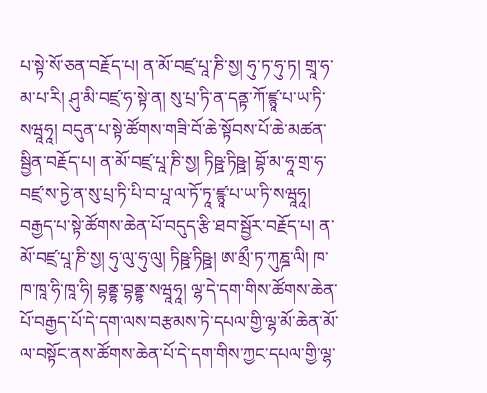པ་སྟེ་སོ་ཅན་བརྗོད་པ། ན་མོ་བཛྲ་པཱ་ཎི་སྱ། ཧུ་ཏ་ཧུ་ཏ། གྲཱ་ཧ་མ་པ་རི། ཤུ་མི་བཛྲ་ཧ་སྟེ་ན། སུ་པྲ་ཏི་ན་དནྟ་ཀོ་ཛྙཱ་པ་ཡ་ཏི་སཝཱཧཱ། བདུན་པ་སྟེ་ཚོགས་གཟི་བོ་ཆེ་སྟོབས་པོ་ཆེ་མཚན་སྦྱིན་བརྗོད་པ། ན་མོ་བཛྲ་པཱ་ཎི་སྱ། ཏིཥྛ་ཏིཥྛ། བྷོ་མ་ཧཱ་གྲ་ཧ་བཛྲ་ས་ཏྱེ་ན་སུ་པྲ་ཏི་པི་བ་པཱ་ལ་ཏོ་ཏཱ་ཛྙཱ་པ་ཡ་ཏི་སཝཱཧཱ། བརྒྱད་པ་སྟེ་ཚོགས་ཆེན་པོ་བདུད་རྩི་ཐབ་སྦྱོར་བརྗོད་པ། ན་མོ་བཛྲ་པཱ་ཎི་སྱ། ཧུ་ལུ་ཧུ་ལུ། ཏིཥྛ་ཏིཥྛ། ཨ་མྲྀ་ཏ་ཀུཎྜ་ལི། ཁ་ཁ་ཁཱ་ཧི་ཁཱ་ཧི། བྷནྡྷ་བྷནྡྷ་སཝཱཧཱ། ལྷ་དེ་དག་གིས་ཚོགས་ཆེན་པོ་བརྒྱད་པོ་དེ་དག་ལས་བརྩམས་ཏེ་དཔལ་གྱི་ལྷ་མོ་ཆེན་མོ་ལ་བསྟོང་ནས་ཚོགས་ཆེན་པོ་དེ་དག་གིས་ཀྱང་དཔལ་གྱི་ལྷ་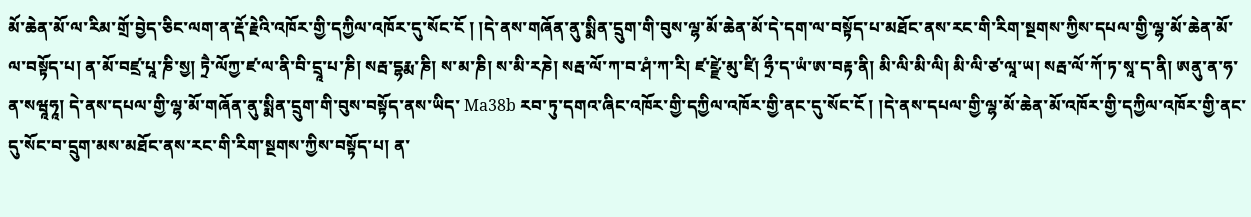མོ་ཆེན་མོ་ལ་རིམ་གྲོ་བྱེད་ཅིང་ལག་ན་རྡོ་རྗེའི་འཁོར་གྱི་དཀྱིལ་འཁོར་དུ་སོང་ངོ ། །དེ་ནས་གཞོན་ནུ་སྨིན་དྲུག་གི་བུས་ལྷ་མོ་ཆེན་མོ་དེ་དག་ལ་བསྟོད་པ་མཐོང་ནས་རང་གི་རིག་སྔགས་ཀྱིས་དཔལ་གྱི་ལྷ་མོ་ཆེན་མོ་ལ་བསྟོད་པ། ན་མོ་བཛྲ་པཱ་ཎི་སྱ། ཏྲཻ་ལོཀྱ་ཛ་ལ་ནི་བི་དྲཱ་པ་ཎི། སརྦ་དྷརྨ་ཎི། ས་མ་ཎི། ས་མི་རཎེ། སརྦ་ལོ་ཀ་བ་ཤཾ་ཀ་རི། ཛ་ཛྫེ་མུ་ཛི། ཧྲྀ་ད་ཡཾ་ཨ་བརྟ་ནི། མི་ལི་མི་ལི། མི་ལི་ཙ་ལཱ་ཡ། སརྦ་ལོ་ཀོ་ཏ་སཱ་ད་ནི། ཨནུ་ན་ཧ་ན་སཝཱཧཱ། དེ་ནས་དཔལ་གྱི་ལྷ་མོ་གཞོན་ནུ་སྨིན་དྲུག་གི་བུས་བསྟོད་ནས་ཡིད་ Ma38b རབ་ཏུ་དགའ་ཞིང་འཁོར་གྱི་དཀྱིལ་འཁོར་གྱི་ནང་དུ་སོང་ངོ ། །དེ་ནས་དཔལ་གྱི་ལྷ་མོ་ཆེན་མོ་འཁོར་གྱི་དཀྱིལ་འཁོར་གྱི་ནང་དུ་སོང་བ་དྲུག་མས་མཐོང་ནས་རང་གི་རིག་སྔགས་ཀྱིས་བསྟོད་པ། ན་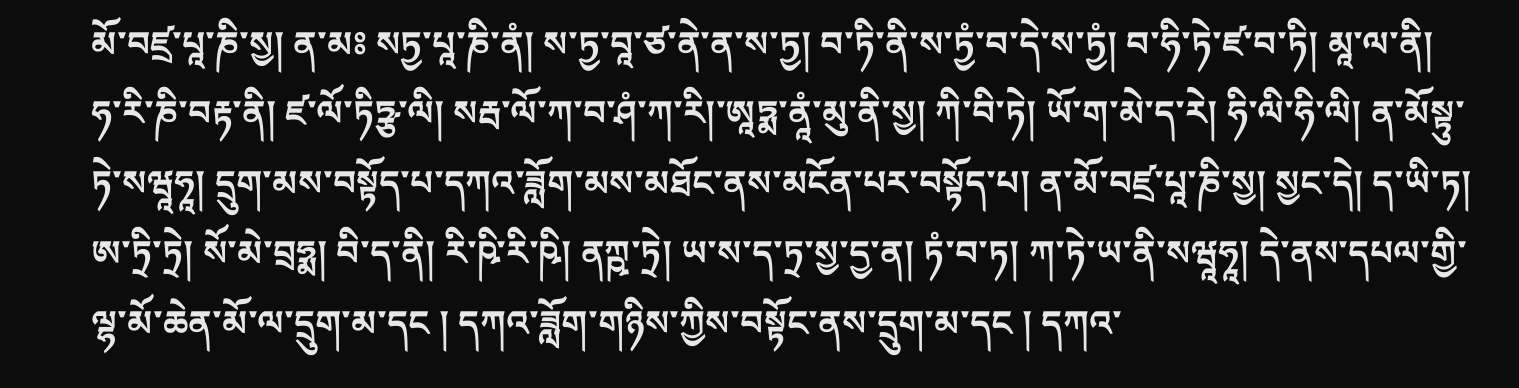མོ་བཛྲ་པཱ་ཎི་སྱ། ན་མཿ སཏྱ་པཱ་ཎི་ནཾ། ས་ཏྱ་བཱ་ཙ་ནེ་ན་ས་ཏྱ། བ་ཏི་ནི་ས་ཏྱཾ་བ་དེ་ས་ཏྱཾ། བ་ཧི་ཏེ་ཛ་བ་ཏི། མཱ་ལ་ནི། ཧ་རི་ཎི་བརྟ་ནི། ཛ་ལོ་ཏིཏྩ་ལི། སརྦ་ལོ་ཀ་བ་ཤཾ་ཀ་རི།་ཨཱཏྨ་ནཱཾ་མུ་ནི་སྱ། ཀི་བི་ཏེ། ཡོ་ག་མེ་ད་རེ། ཧི་ལི་ཧི་ལི། ན་མོསྟུ་ཏེ་སཝཱཧཱ། དྲུག་མས་བསྟོད་པ་དཀའ་ཟློག་མས་མཐོང་ནས་མངོན་པར་བསྟོད་པ། ན་མོ་བཛྲ་པཱ་ཎི་སྱ། སྱང་དེ། ད་ཡི་ཏ། ཨ་ཏྲི་ཏྲེ། སོ་མེ་བྲཧྨ། བི་ད་ནི། རི་ཥི་རི་ཥི། ནཀྵ་ཏྲེ། ཡ་ས་ད་ཏྲ་སྱ་དྱ་ན། ཏཾ་བ་ཏ། ཀ་ཏེ་ཡ་ནི་སཝཱཧཱ། དེ་ནས་དཔལ་གྱི་ལྷ་མོ་ཆེན་མོ་ལ་དྲུག་མ་དང ། དཀའ་ཟློག་གཉིས་ཀྱིས་བསྟོང་ནས་དྲུག་མ་དང ། དཀའ་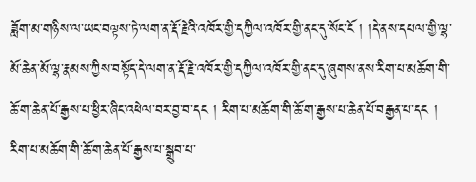ཟློག་མ་གཉིས་ལ་ཡང་བལྟས་ཏེ་ལག་ན་རྡོ་རྗེའི་འཁོར་གྱི་དཀྱིལ་འཁོར་གྱི་ནང་དུ་སོང་ངོ ། །དེ་ནས་དཔལ་གྱི་ལྷ་མོ་ཆེན་མོ་ལྷ་རྣམས་ཀྱིས་བསྟོད་དེ་ལག་ན་རྡོ་རྗེ་འཁོར་གྱི་དཀྱིལ་འཁོར་གྱི་ནང་དུ་ཞུགས་ནས་རིག་པ་མཆོག་གི་ཆོ་ག་ཆེན་པོ་རྒྱས་པ་ཕྱིར་ཞིང་འཕེལ་བར་བྱ་བ་དང ། རིག་པ་མཆོག་གི་ཆོ་ག་རྒྱས་པ་ཆེན་པོ་བརྒྱན་པ་དང ། རིག་པ་མཆོག་གི་ཆོ་ག་ཆེན་པོ་རྒྱས་པ་སྒྲུབ་པ་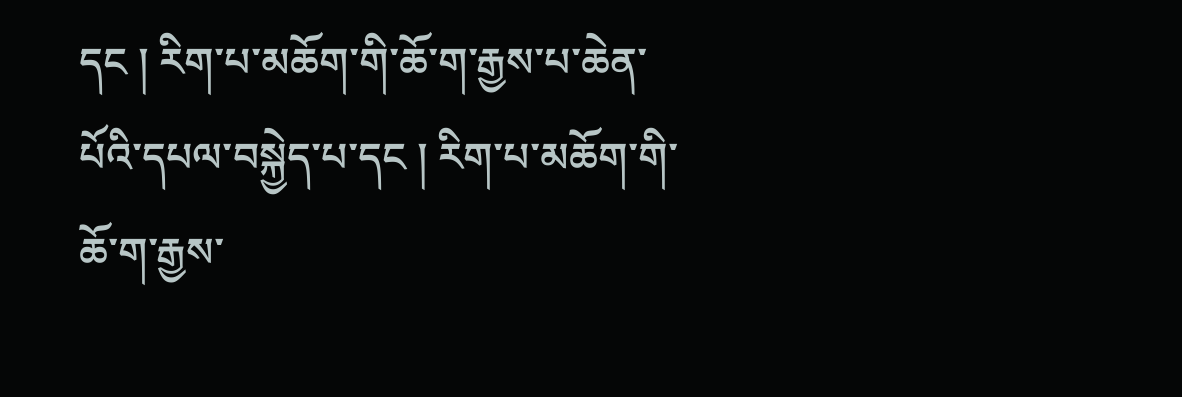དང ། རིག་པ་མཆོག་གི་ཆོ་ག་རྒྱས་པ་ཆེན་པོའི་དཔལ་བསྐྱེད་པ་དང ། རིག་པ་མཆོག་གི་ཆོ་ག་རྒྱས་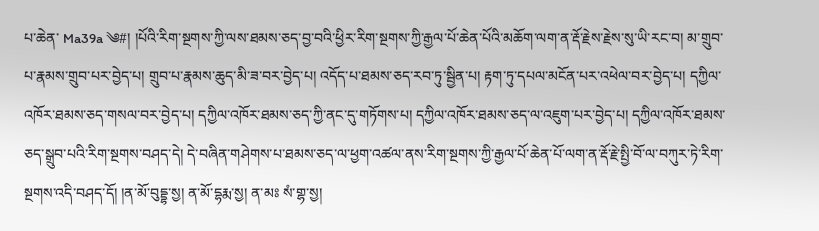པ་ཆེན་ Ma39a ༄#། །པོའི་རིག་སྔགས་ཀྱི་ལས་ཐམས་ཅད་བྱ་བའི་ཕྱིར་རིག་སྔགས་ཀྱི་རྒྱལ་པོ་ཆེན་པོའི་མཆོག་ལག་ན་རྡོ་རྗེས་རྗེས་སུ་ཡི་རང་བ། མ་གྲུབ་པ་རྣམས་གྲུབ་པར་བྱེད་པ། གྲུབ་པ་རྣམས་ཆུད་མི་ཟ་བར་བྱེད་པ། འདོད་པ་ཐམས་ཅད་རབ་ཏུ་སྦྱིན་པ། རྟག་ཏུ་དཔལ་མངོན་པར་འཕེལ་བར་བྱེད་པ། དཀྱིལ་འཁོར་ཐམས་ཅད་གསལ་བར་བྱེད་པ། དཀྱིལ་འཁོར་ཐམས་ཅད་ཀྱི་ནང་དུ་གཏོགས་པ། དཀྱིལ་འཁོར་ཐམས་ཅད་ལ་འཇུག་པར་བྱེད་པ། དཀྱིལ་འཁོར་ཐམས་ཅད་སྒྲུབ་པའི་རིག་སྔགས་བཤད་དེ། དེ་བཞིན་གཤེགས་པ་ཐམས་ཅད་ལ་ཕྱག་འཚལ་ནས་རིག་སྔགས་ཀྱི་རྒྱལ་པོ་ཆེན་པོ་ལག་ན་རྡོ་རྗེ་སྤྱི་བོ་ལ་བཀུར་ཏེ་རིག་སྔགས་འདི་བཤད་དོ། །ན་མོ་བུདྡྷ་སྱ། ན་མོ་དྷརྨ་སྱ། ན་མཿ སཾ་གྷ་སྱ།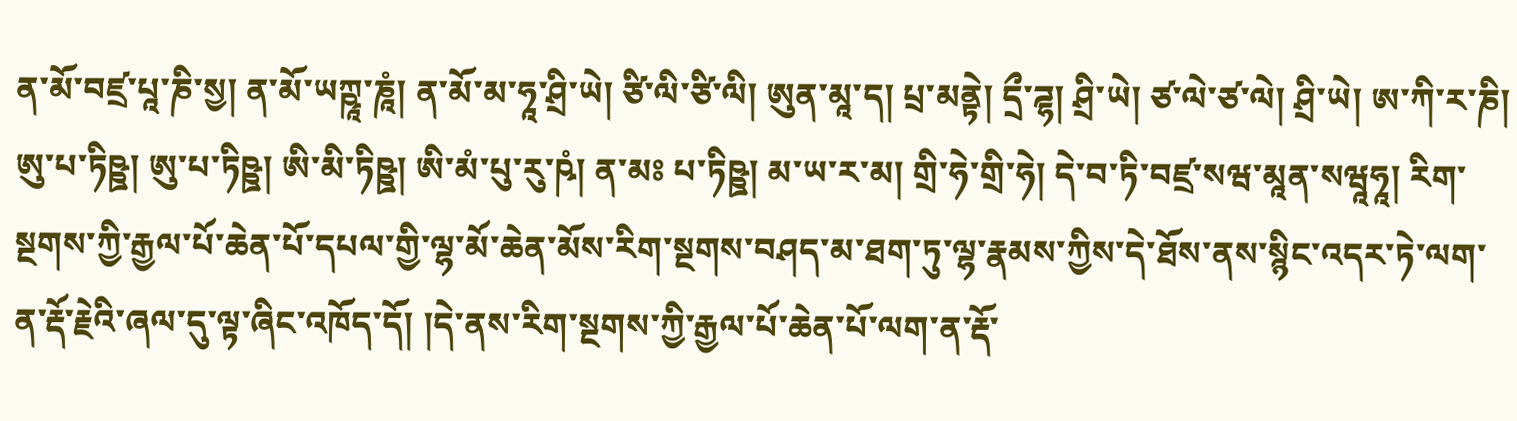ན་མོ་བཛྲ་པཱ་ཎི་སྱ། ན་མོ་ཡཀྵཱ་ཎཱཾ། ན་མོ་མ་ཧཱ་ཤྲི་ཡེ། ཙི་ལི་ཙི་ལི། ཨུན་མཱ་ད། པྲ་མནྟེ། དྲྀ་ཌྷ། ཤྲི་ཡེ། ཙ་ལེ་ཙ་ལེ། ཤྲི་ཡེ། ཨ་ཀི་ར་ཎི། ཨུ་པ་ཏིཥྛ། ཨུ་པ་ཏིཥྛ། ཨི་མི་ཏིཥྛ། ཨི་མཾ་པུ་རུ་ཥཾ། ན་མཿ པ་ཏིཥྛ། མ་ཡ་ར་མ། གྲི་ཧེ་གྲི་ཧེ། དེ་བ་ཏི་བཛྲ་སཝ་མཱན་སཝཱཧཱ། རིག་སྔགས་ཀྱི་རྒྱལ་པོ་ཆེན་པོ་དཔལ་གྱི་ལྷ་མོ་ཆེན་མོས་རིག་སྔགས་བཤད་མ་ཐག་ཏུ་ལྷ་རྣམས་ཀྱིས་དེ་ཐོས་ནས་སྙིང་འདར་ཏེ་ལག་ན་རྡོ་རྗེའི་ཞལ་དུ་ལྟ་ཞིང་འཁོད་དོ། །དེ་ནས་རིག་སྔགས་ཀྱི་རྒྱལ་པོ་ཆེན་པོ་ལག་ན་རྡོ་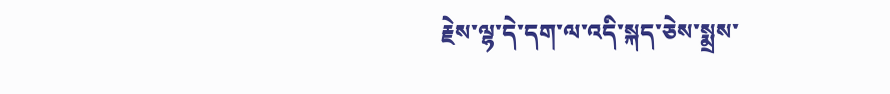རྗེས་ལྷ་དེ་དག་ལ་འདི་སྐད་ཅེས་སྨྲས་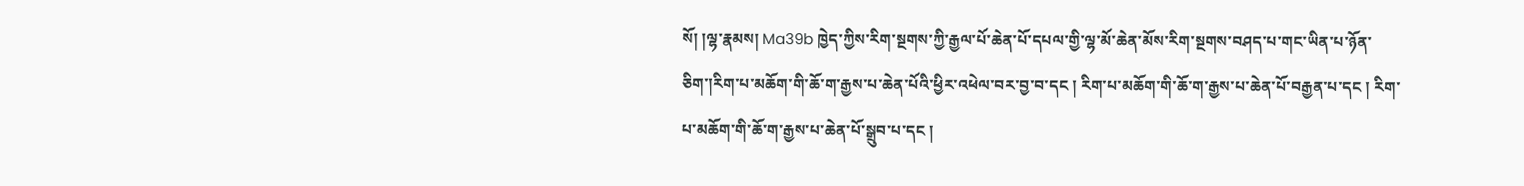སོ། །ལྷ་རྣམས། Ma39b ཁྱེད་ཀྱིས་རིག་སྔགས་ཀྱི་རྒྱལ་པོ་ཆེན་པོ་དཔལ་གྱི་ལྷ་མོ་ཆེན་མོས་རིག་སྔགས་བཤད་པ་གང་ཡིན་པ་ཉོན་ཅིག་།རིག་པ་མཆོག་གི་ཆོ་ག་རྒྱས་པ་ཆེན་པོའི་ཕྱིར་འཕེལ་བར་བྱ་བ་དང ། རིག་པ་མཆོག་གི་ཆོ་ག་རྒྱས་པ་ཆེན་པོ་བརྒྱན་པ་དང ། རིག་པ་མཆོག་གི་ཆོ་ག་རྒྱས་པ་ཆེན་པོ་སྒྲུབ་པ་དང །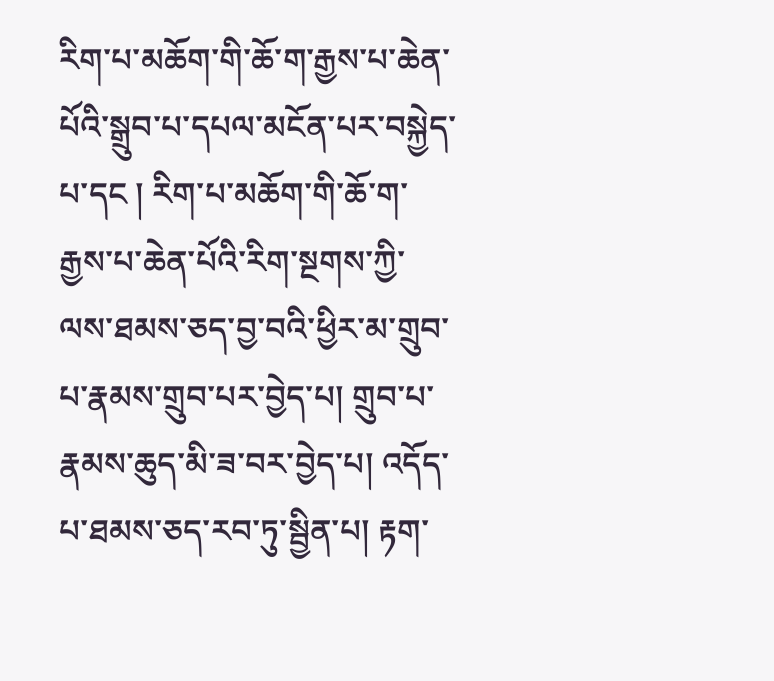རིག་པ་མཆོག་གི་ཆོ་ག་རྒྱས་པ་ཆེན་པོའི་སྒྲུབ་པ་དཔལ་མངོན་པར་བསྐྱེད་པ་དང ། རིག་པ་མཆོག་གི་ཆོ་ག་རྒྱས་པ་ཆེན་པོའི་རིག་སྔགས་ཀྱི་ལས་ཐམས་ཅད་བྱ་བའི་ཕྱིར་མ་གྲུབ་པ་རྣམས་གྲུབ་པར་བྱེད་པ། གྲུབ་པ་རྣམས་ཆུད་མི་ཟ་བར་བྱེད་པ། འདོད་པ་ཐམས་ཅད་རབ་ཏུ་སྦྱིན་པ། རྟག་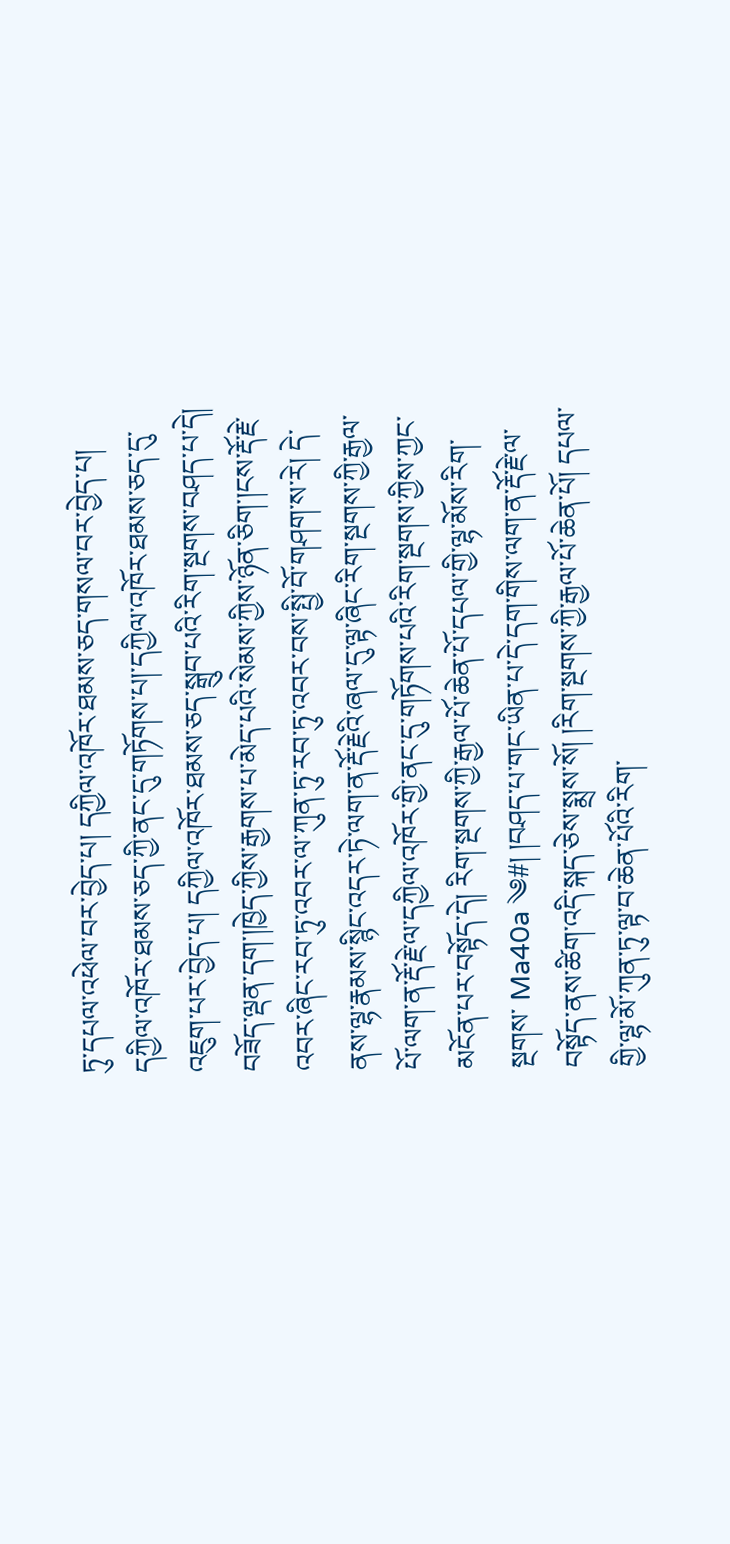ཏུ་དཔལ་འཕེལ་བར་བྱེད་པ། དཀྱིལ་འཁོར་ཐམས་ཅད་གསལ་བར་བྱེད་པ། དཀྱིལ་འཁོར་ཐམས་ཅད་ཀྱི་ནང་དུ་གཏོགས་པ།་དཀྱིལ་འཁོར་ཐམས་ཅད་དུ་འཇུག་པར་བྱེད་པ། དཀྱིལ་འཁོར་ཐམས་ཅད་སྒྲུབ་པའི་རིག་སྔགས་བཤད་པ་དེ། བཟོད་ལྡན་དག་།ཁྱེད་ཀྱིས་རྒྱགས་པ་མེད་པའི་སེམས་ཀྱིས་ཉོན་ཅིག་།ངས་རྡོ་རྗེ་འབར་ཞིང་རབ་ཏུ་འབར་ལ་ཀུན་ཏུ་རབ་ཏུ་འབར་བས་སྤྱི་བོ་གཤག་ས་རེ། དེ་ནས་ལྷ་རྣམས་སྙིང་འདར་ཏེ་ལག་ན་རྡོ་རྗེའི་ཞལ་དུ་ལྟ་ཞིང་རིག་སྔགས་ཀྱི་རྒྱལ་པོ་ལག་ན་རྡོ་རྗེ་ལ་དཀྱིལ་འཁོར་གྱི་ནང་དུ་གཏོགས་པའི་རིག་སྔགས་ཀྱིས་ཀྱང་མངོན་པར་བསྟོད་དེ། རིག་སྔགས་ཀྱི་རྒྱལ་པོ་ཆེན་པོ་དཔལ་གྱི་ལྷ་མོས་རིག་སྔགས་ Ma40a ༄#། །བཤད་པ་གང་ཡིན་པ་དེ་དག་གིས་ལག་ན་རྡོ་རྗེ་ལ་བསྟོད་ནས་ཚིག་འདི་སྐད་ཅེས་སྨྲས་སོ། །རིག་སྔགས་ཀྱི་རྒྱལ་པོ་ཆེན་པོ། དཔལ་གྱི་ལྷ་མོ་ཀུན་ཏུ་ལྟ་བ་ཆེན་པོའི་རིག་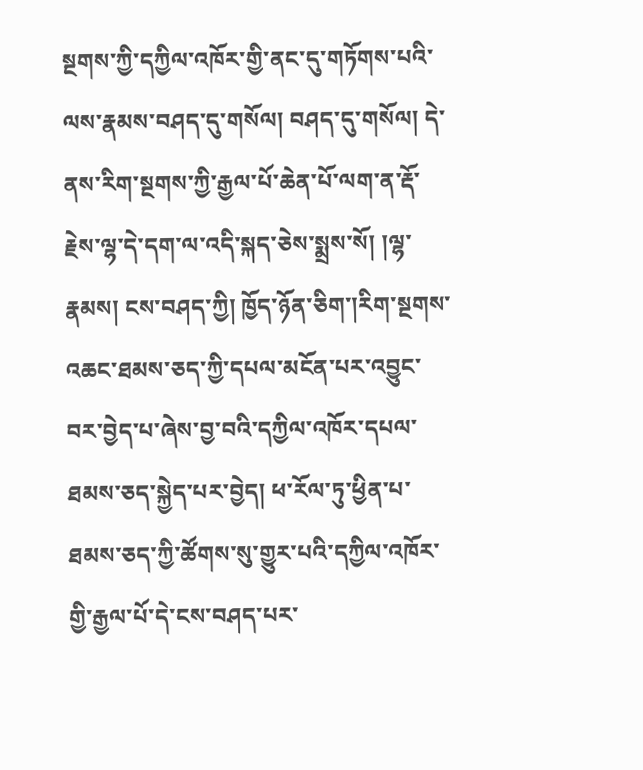སྔགས་ཀྱི་དཀྱིལ་འཁོར་གྱི་ནང་དུ་གཏོགས་པའི་ལས་རྣམས་བཤད་དུ་གསོལ། བཤད་དུ་གསོལ། དེ་ནས་རིག་སྔགས་ཀྱི་རྒྱལ་པོ་ཆེན་པོ་ལག་ན་རྡོ་རྗེས་ལྷ་དེ་དག་ལ་འདི་སྐད་ཅེས་སྨྲས་སོ། །ལྷ་རྣམས། ངས་བཤད་ཀྱི། ཁྱོད་ཉོན་ཅིག་།རིག་སྔགས་འཆང་ཐམས་ཅད་ཀྱི་དཔལ་མངོན་པར་འབྱུང་བར་བྱེད་པ་ཞེས་བྱ་བའི་དཀྱིལ་འཁོར་དཔལ་ཐམས་ཅད་སྐྱེད་པར་བྱེད། ཕ་རོལ་ཏུ་ཕྱིན་པ་ཐམས་ཅད་ཀྱི་ཚོགས་སུ་གྱུར་པའི་དཀྱིལ་འཁོར་གྱི་རྒྱལ་པོ་དེ་ངས་བཤད་པར་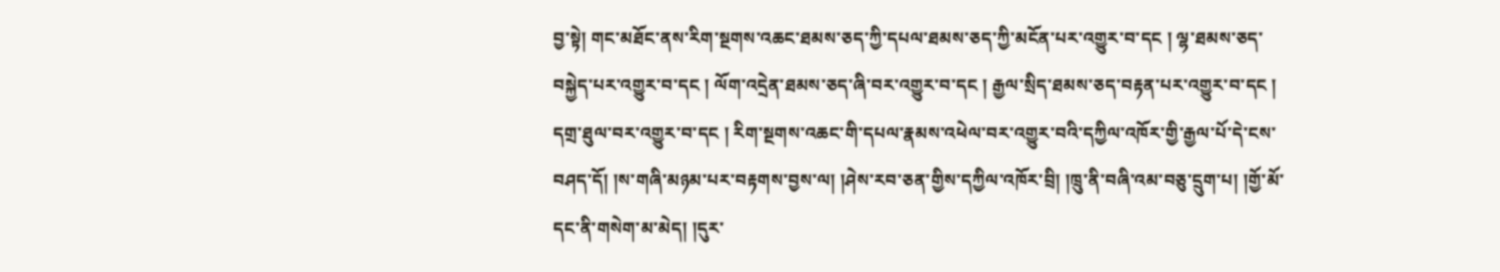བྱ་སྟེ། གང་མཐོང་ནས་རིག་སྔགས་འཆང་ཐམས་ཅད་ཀྱི་དཔལ་ཐམས་ཅད་ཀྱི་མངོན་པར་འགྱུར་བ་དང ། ལྷ་ཐམས་ཅད་བསྐྱེད་པར་འགྱུར་བ་དང ། ལོག་འདྲེན་ཐམས་ཅད་ཞི་བར་འགྱུར་བ་དང ། རྒྱལ་སྲིད་ཐམས་ཅད་བརྟན་པར་འགྱུར་བ་དང ། དགྲ་ཐུལ་བར་འགྱུར་བ་དང ། རིག་སྔགས་འཆང་གི་དཔལ་རྣམས་འཕེལ་བར་འགྱུར་བའི་དཀྱིལ་འཁོར་གྱི་རྒྱལ་པོ་དེ་ངས་བཤད་དོ། །ས་གཞི་མཉམ་པར་བརྟགས་བྱས་ལ། །ཤེས་རབ་ཅན་གྱིས་དཀྱིལ་འཁོར་བྲི། །ཁྲུ་ནི་བཞི་འམ་བཅུ་དྲུག་པ། །གྱོ་མོ་དང་ནི་གསེག་མ་མེད། །དུར་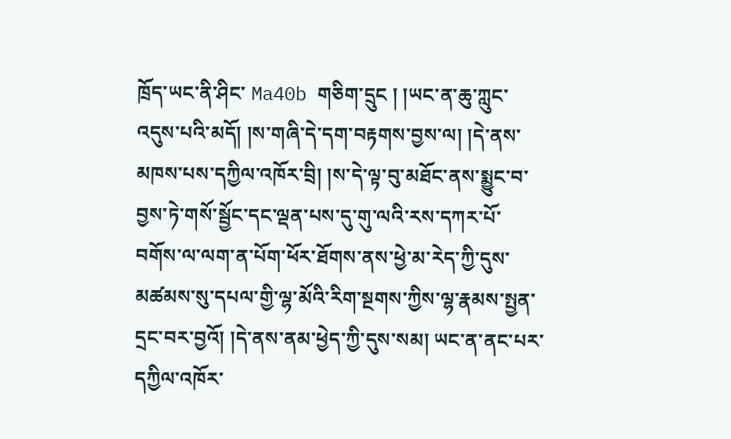ཁྲོད་ཡང་ནི་ཤིང་ Ma40b གཅིག་དྲུང ། །ཡང་ན་ཆུ་ཀླུང་འདུས་པའི་མདོ། །ས་གཞི་དེ་དག་བརྟགས་བྱས་ལ། །དེ་ནས་མཁས་པས་དཀྱིལ་འཁོར་བྲི། །ས་དེ་ལྟ་བུ་མཐོང་ནས་སྨྱུང་བ་བྱས་ཏེ་གསོ་སྦྱོང་དང་ལྡན་པས་དུ་གུ་ལའི་རས་དཀར་པོ་བགོས་ལ་ལག་ན་པོག་ཕོར་ཐོགས་ནས་ཕྱེ་མ་རེད་ཀྱི་དུས་མཚམས་སུ་དཔལ་གྱི་ལྷ་མོའི་རིག་སྔགས་ཀྱིས་ལྷ་རྣམས་སྤྱན་དྲང་བར་བྱའོ། །དེ་ནས་ནམ་ཕྱེད་ཀྱི་དུས་སམ། ཡང་ན་ནང་པར་དཀྱིལ་འཁོར་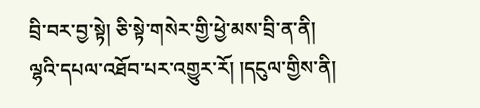བྲི་བར་བྱ་སྟེ། ཅི་སྟེ་གསེར་གྱི་ཕྱེ་མས་བྲི་ན་ནི། ལྷའི་དཔལ་འཐོབ་པར་འགྱུར་རོ། །དངུལ་གྱིས་ནི།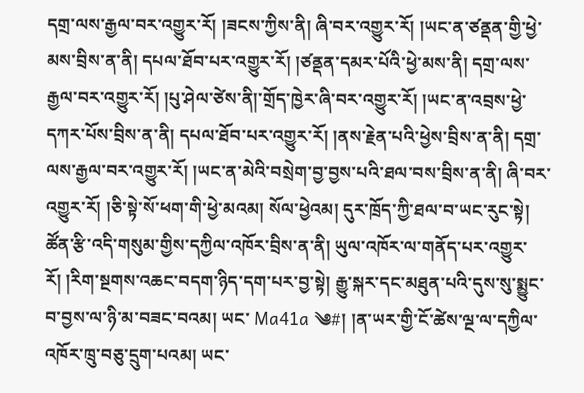དགྲ་ལས་རྒྱལ་བར་འགྱུར་རོ། །ཟངས་ཀྱིས་ནི། ཞི་བར་འགྱུར་རོ། །ཡང་ན་ཙནྡན་གྱི་ཕྱེ་མས་བྲིས་ན་ནི། དཔལ་ཐོབ་པར་འགྱུར་རོ། །ཙནྡན་དམར་པོའི་ཕྱེ་མས་ནི། དགྲ་ལས་རྒྱལ་བར་འགྱུར་རོ། །པུ་ཤེལ་ཙེས་ནི།་གྲོད་ཁྱེར་ཞི་བར་འགྱུར་རོ། །ཡང་ན་འབྲས་ཕྱེ་དཀར་པོས་བྲིས་ན་ནི། དཔལ་ཐོབ་པར་འགྱུར་རོ། །ནས་རྗེན་པའི་ཕྱེས་བྲིས་ན་ནི། དགྲ་ལས་རྒྱལ་བར་འགྱུར་རོ། །ཡང་ན་མེའི་བསྲེག་བྱ་བྱས་པའི་ཐལ་བས་བྲིས་ན་ནི། ཞི་བར་འགྱུར་རོ། །ཅི་སྟེ་སོ་ཕག་གི་ཕྱེ་མའམ། སོལ་ཕྱེའམ། དུར་ཁྲོད་ཀྱི་ཐལ་བ་ཡང་རུང་སྟེ། ཚོན་རྩི་འདི་གསུམ་གྱིས་དཀྱིལ་འཁོར་བྲིས་ན་ནི། ཡུལ་འཁོར་ལ་གནོད་པར་འགྱུར་རོ། །རིག་སྔགས་འཆང་བདག་ཉིད་དག་པར་བྱ་སྟེ། རྒྱུ་སྐར་དང་མཐུན་པའི་དུས་སུ་སྨྱུང་བ་བྱས་ལ་ཉི་མ་བཟང་བའམ། ཡང་ Ma41a ༄#། །ན་ཡར་གྱི་ངོ་ཚེས་ལྔ་ལ་དཀྱིལ་འཁོར་ཁྲུ་བཅུ་དྲུག་པའམ། ཡང་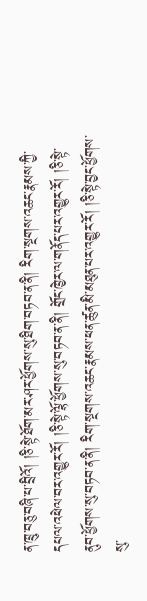ན་ཁྲུ་བཅུ་བཞི་པ་བྲིའོ། །ཅི་སྟེ་ཐོག་མར་ཤར་ཕྱོགས་སུ་ཐིག་བཏབ་ན་ནི། རིག་སྔགས་འཆང་རྣམས་ཀྱི་དཔལ་འཕེལ་བར་འགྱུར་རོ། །ཅི་སྟེ་ལྷོ་ཕྱོགས་སུ་བཏབ་ན་ནི། གྲོང་ཁྱེར་ལ་གནོད་པར་འགྱུར་རོ། །ཅི་སྟེ་ནུབ་ཕྱོགས་སུ་བཏབ་ན་ནི། རིག་སྔགས་འཆང་རྣམས་ཕན་ཚུན་མི་མཐུན་པར་འགྱུར་རོ། །ཅི་སྟེ་བྱང་ཕྱོགས་སུ་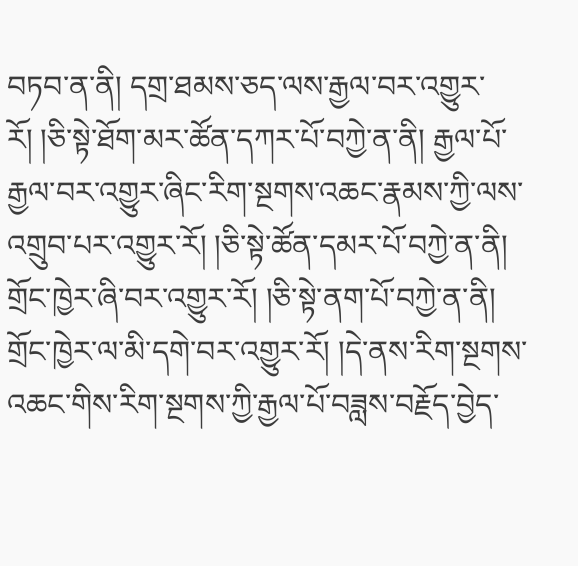བཏབ་ན་ནི། དགྲ་ཐམས་ཅད་ལས་རྒྱལ་བར་འགྱུར་རོ། །ཅི་སྟེ་ཐོག་མར་ཚོན་དཀར་པོ་བཀྱེ་ན་ནི། རྒྱལ་པོ་རྒྱལ་བར་འགྱུར་ཞིང་རིག་སྔགས་འཆང་རྣམས་ཀྱི་ལས་འགྲུབ་པར་འགྱུར་རོ། །ཅི་སྟེ་ཚོན་དམར་པོ་བཀྱེ་ན་ནི། གྲོང་ཁྱེར་ཞི་བར་འགྱུར་རོ། །ཅི་སྟེ་ནག་པོ་བཀྱེ་ན་ནི། གྲོང་ཁྱེར་ལ་མི་དགེ་བར་འགྱུར་རོ། །དེ་ནས་རིག་སྔགས་འཆང་གིས་རིག་སྔགས་ཀྱི་རྒྱལ་པོ་བཟླས་བརྗོད་བྱེད་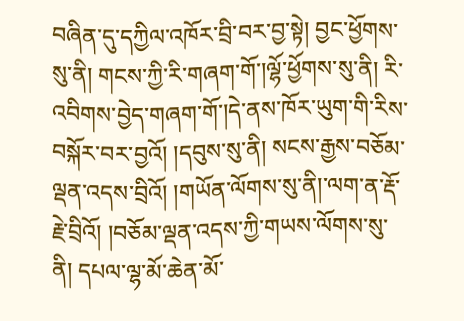བཞིན་དུ་དཀྱིལ་འཁོར་བྲི་བར་བྱ་སྟེ། བྱང་ཕྱོགས་སུ་ནི། གངས་ཀྱི་རི་གཞག་གོ་།ལྷོ་ཕྱོགས་སུ་ནི། རི་འབིགས་བྱེད་གཞག་གོ་།དེ་ནས་ཁོར་ཡུག་གི་རིས་བསྐོར་བར་བྱའོ། །དབུས་སུ་ནི། སངས་རྒྱས་བཅོམ་ལྡན་འདས་བྲིའོ། །གཡོན་ལོགས་སུ་ནི།་ལག་ན་རྡོ་རྗེ་བྲིའོ། །བཅོམ་ལྡན་འདས་ཀྱི་གཡས་ལོགས་སུ་ནི། དཔལ་ལྷ་མོ་ཆེན་མོ་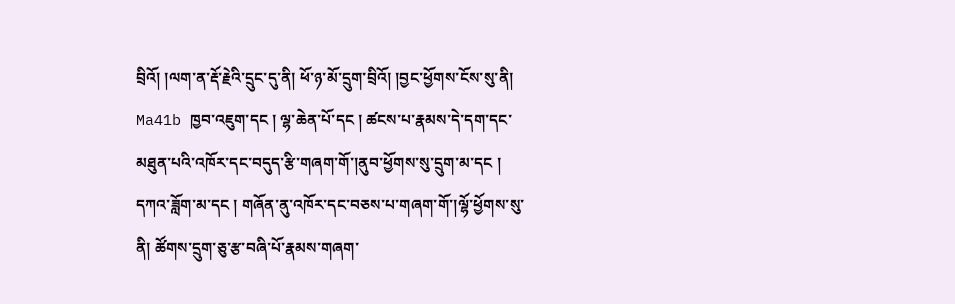བྲིའོ། །ལག་ན་རྡོ་རྗེའི་དྲུང་དུ་ནི། ཕོ་ཉ་མོ་དྲུག་བྲིའོ། །བྱང་ཕྱོགས་ངོས་སུ་ནི། Ma41b ཁྱབ་འཇུག་དང ། ལྷ་ཆེན་པོ་དང ། ཚངས་པ་རྣམས་དེ་དག་དང་མཐུན་པའི་འཁོར་དང་བདུད་རྩི་གཞག་གོ་།ནུབ་ཕྱོགས་སུ་དྲུག་མ་དང ། དཀའ་ཟློག་མ་དང ། གཞོན་ནུ་འཁོར་དང་བཅས་པ་གཞག་གོ་།ལྷོ་ཕྱོགས་སུ་ནི། ཚོགས་དྲུག་ཅུ་རྩ་བཞི་པོ་རྣམས་གཞག་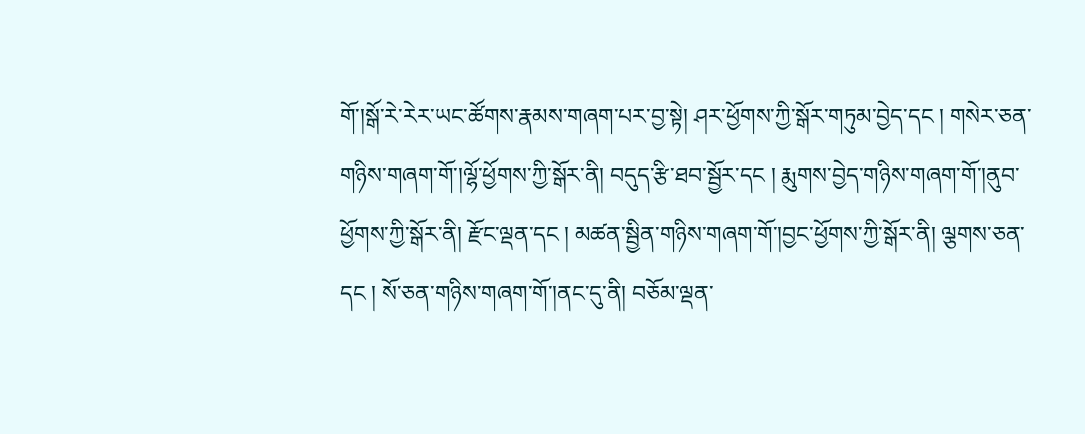གོ་།སྒོ་རེ་རེར་ཡང་ཚོགས་རྣམས་གཞག་པར་བྱ་སྟེ། ཤར་ཕྱོགས་ཀྱི་སྒོར་གཏུམ་བྱེད་དང ། གསེར་ཅན་གཉིས་གཞག་གོ་།ལྷོ་ཕྱོགས་ཀྱི་སྒོར་ནི། བདུད་རྩི་ཐབ་སྦྱོར་དང ། རྨུགས་བྱེད་གཉིས་གཞག་གོ་།ནུབ་ཕྱོགས་ཀྱི་སྒོར་ནི། རྫོང་ལྡན་དང ། མཚན་སྦྱིན་གཉིས་གཞག་གོ་།བྱང་ཕྱོགས་ཀྱི་སྒོར་ནི། ལྕགས་ཅན་དང ། སོ་ཅན་གཉིས་གཞག་གོ་།ནང་དུ་ནི། བཅོམ་ལྡན་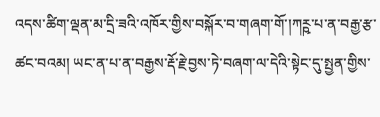འདས་ཚིག་ལྡན་མ་དྲི་ཟའི་འཁོར་གྱིས་བསྐོར་བ་གཞག་གོ་།ཀཪྵ་པ་ན་བརྒྱ་རྩ་ཚང་བའམ། ཡང་ན་པ་ན་བརྒྱས་རྡོ་རྗེ་བྱས་ཏེ་བཞག་ལ་དེའི་སྟེང་དུ་སྤྱན་གྱིས་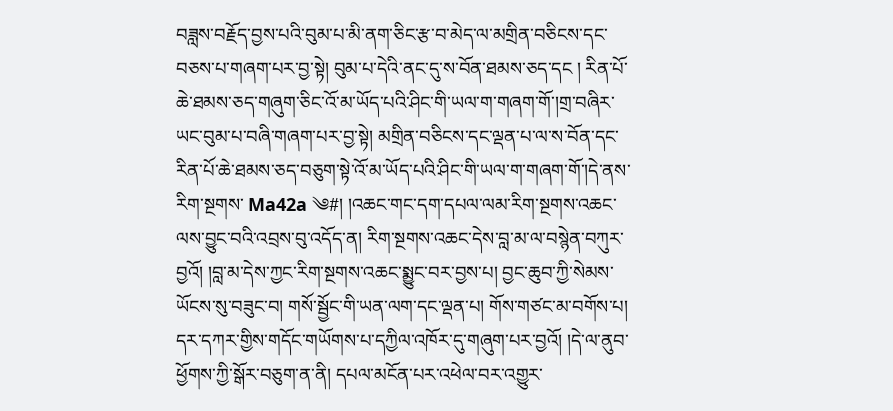བཟླས་བརྗོད་བྱས་པའི་བུམ་པ་མི་ནག་ཅིང་རྩ་བ་མེད་ལ་མགྲིན་བཅིངས་དང་བཅས་པ་གཞག་པར་བྱ་སྟེ། བུམ་པ་དེའི་ནང་དུ་ས་བོན་ཐམས་ཅད་དང ། རིན་པོ་ཆེ་ཐམས་ཅད་གཞུག་ཅིང་འོ་མ་ཡོད་པའི་ཤིང་གི་ཡལ་ག་གཞག་གོ་།གྲ་བཞིར་ཡང་བུམ་པ་བཞི་གཞག་པར་བྱ་སྟེ། མགྲིན་བཅིངས་དང་ལྡན་པ་ལ་ས་བོན་དང་རིན་པོ་ཆེ་ཐམས་ཅད་བཅུག་སྟེ་འོ་མ་ཡོད་པའི་ཤིང་གི་ཡལ་ག་གཞག་གོ་།དེ་ནས་རིག་སྔགས་ Ma42a ༄#། །འཆང་གང་དག་དཔལ་ལམ་རིག་སྔགས་འཆང་ལས་བྱུང་བའི་འབྲས་བུ་འདོད་ན། རིག་སྔགས་འཆང་དེས་བླ་མ་ལ་བསྙེན་བཀུར་བྱའོ། །བླ་མ་དེས་ཀྱང་རིག་སྔགས་འཆང་སྨྱུང་བར་བྱས་པ། བྱང་ཆུབ་ཀྱི་སེམས་ཡོངས་སུ་བཟུང་བ། གསོ་སྦྱོང་གི་ཡན་ལག་དང་ལྡན་པ། གོས་གཙང་མ་བགོས་པ། དར་དཀར་གྱིས་གདོང་གཡོགས་པ་དཀྱིལ་འཁོར་དུ་གཞུག་པར་བྱའོ། །དེ་ལ་ནུབ་ཕྱོགས་ཀྱི་སྒོར་བཅུག་ན་ནི། དཔལ་མངོན་པར་འཕེལ་བར་འགྱུར་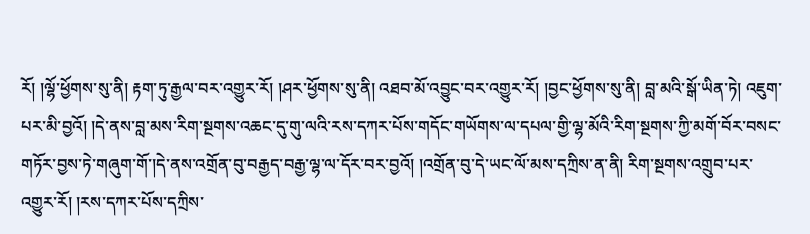རོ། །ལྷོ་ཕྱོགས་སུ་ནི། རྟག་ཏུ་རྒྱལ་བར་འགྱུར་རོ། །ཤར་ཕྱོགས་སུ་ནི། འཐབ་མོ་འབྱུང་བར་འགྱུར་རོ། །བྱང་ཕྱོགས་སུ་ནི། བླ་མའི་སྒོ་ཡིན་ཏེ། འཇུག་པར་མི་བྱའོ། །དེ་ནས་བླ་མས་རིག་སྔགས་འཆང་དུ་གུ་ལའི་རས་དཀར་པོས་གདོང་གཡོགས་ལ་དཔལ་གྱི་ལྷ་མོའི་རིག་སྔགས་ཀྱི་མགོ་བོར་བསང་གཏོར་བྱས་ཏེ་གཞུག་གོ་།དེ་ནས་འགྲོན་བུ་བརྒྱད་བརྒྱ་ལྷ་ལ་དོར་བར་བྱའོ། །འགྲོན་བུ་དེ་ཡང་ལོ་མས་དཀྲིས་ན་ནི། རིག་སྔགས་འགྲུབ་པར་འགྱུར་རོ། །རས་དཀར་པོས་དཀྲིས་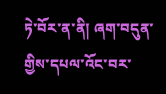ཏེ་བོར་ན་ནི། ཞག་བདུན་གྱིས་དཔལ་འོང་བར་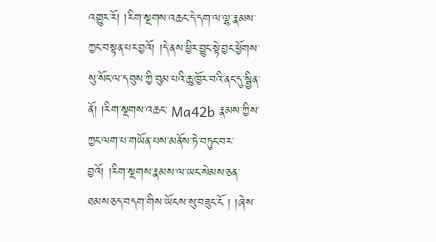འགྱུར་རོ། །རིག་སྔགས་འཆང་དེ་དག་ལ་ལྷ་རྣམས་ཀྱང་བསྟན་པར་བྱའོ། །དེ་ནས་ཕྱིར་བྱུང་སྟེ་བྱང་ཕྱོགས་སུ་སོང་ལ་དབུས་ཀྱི་བུམ་པའི་ཆུ་ཁྱོར་བའི་ནང་དུ་སྦྱིན་ནོ། །རིག་སྔགས་འཆང་ Ma42b རྣམས་ཀྱིས་ཀྱང་ལག་པ་གཡོན་པས་མནོས་ཏེ་བཏུང་བར་བྱའོ། །རིག་སྔགས་རྣམས་ལ་ཡང་སེམས་ཅན་ཐམས་ཅད་བདག་གིས་ཡོངས་སུ་བཟུང་ངོ ། །ཞེས་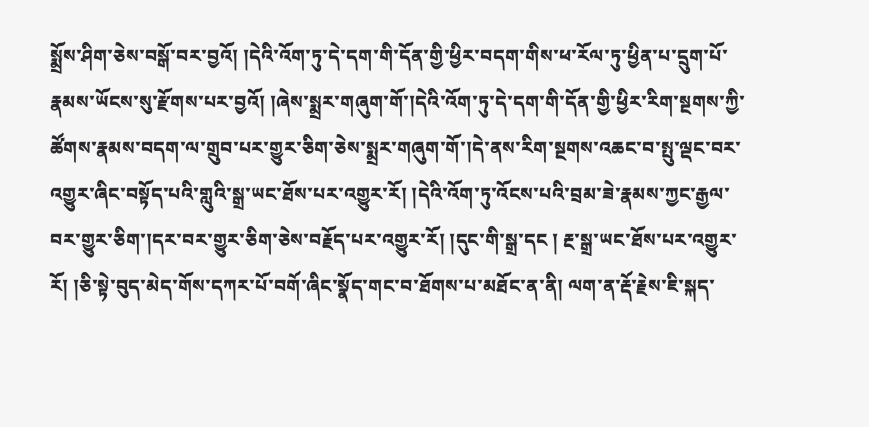སྨྲོས་ཤིག་ཅེས་བསྒོ་བར་བྱའོ། །དེའི་འོག་ཏུ་དེ་དག་གི་དོན་གྱི་ཕྱིར་བདག་གིས་ཕ་རོལ་ཏུ་ཕྱིན་པ་དྲུག་པོ་རྣམས་ཡོངས་སུ་རྫོགས་པར་བྱའོ། །ཞེས་སྨྲར་གཞུག་གོ་།དེའི་འོག་ཏུ་དེ་དག་གི་དོན་གྱི་ཕྱིར་རིག་སྔགས་ཀྱི་ཚོགས་རྣམས་བདག་ལ་གྲུབ་པར་གྱུར་ཅིག་ཅེས་སྨྲར་གཞུག་གོ་།དེ་ནས་རིག་སྔགས་འཆང་བ་སྤུ་ལྡང་བར་འགྱུར་ཞིང་བསྟོད་པའི་གླུའི་སྒྲ་ཡང་ཐོས་པར་འགྱུར་རོ། །དེའི་འོག་ཏུ་འོངས་པའི་བྲམ་ཟེ་རྣམས་ཀྱང་རྒྱལ་བར་གྱུར་ཅིག་།དར་བར་གྱུར་ཅིག་ཅེས་བརྗོད་པར་འགྱུར་རོ། །དུང་གི་སྒྲ་དང ། རྔ་སྒྲ་ཡང་ཐོས་པར་འགྱུར་རོ། །ཅི་སྟེ་བུད་མེད་གོས་དཀར་པོ་བགོ་ཞིང་སྣོད་གང་བ་ཐོགས་པ་མཐོང་ན་ནི། ལག་ན་རྡོ་རྗེས་ཇི་སྐད་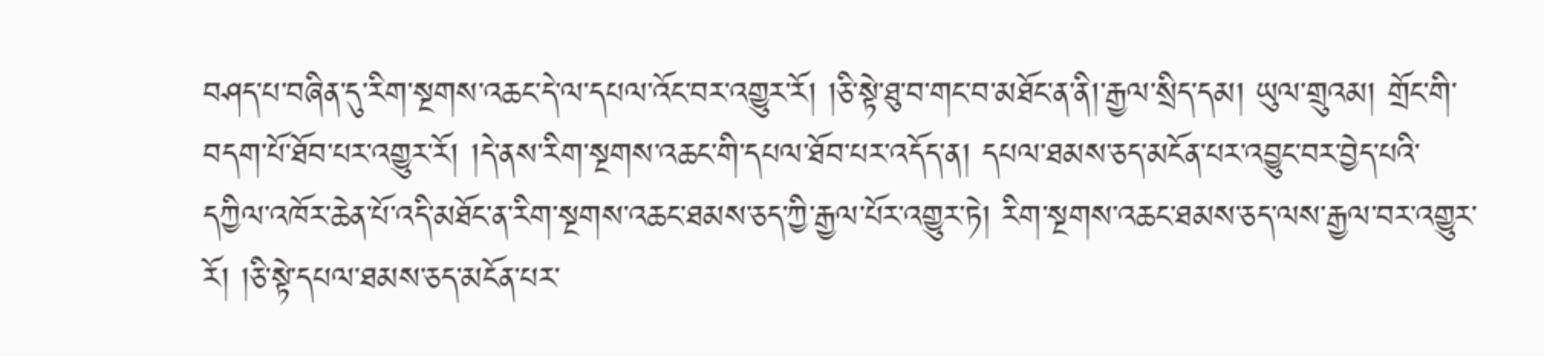བཤད་པ་བཞིན་དུ་རིག་སྔགས་འཆང་དེ་ལ་དཔལ་འོང་བར་འགྱུར་རོ། །ཅི་སྟེ་ཐུ་བ་གང་བ་མཐོང་ན་ནི།་རྒྱལ་སྲིད་དམ། ཡུལ་གྲུའམ། གྲོང་གི་བདག་པོ་ཐོབ་པར་འགྱུར་རོ། །དེ་ནས་རིག་སྔགས་འཆང་གི་དཔལ་ཐོབ་པར་འདོད་ན། དཔལ་ཐམས་ཅད་མངོན་པར་འབྱུང་བར་བྱེད་པའི་དཀྱིལ་འཁོར་ཆེན་པོ་འདི་མཐོང་ན་རིག་སྔགས་འཆང་ཐམས་ཅད་ཀྱི་རྒྱལ་པོར་འགྱུར་ཏེ། རིག་སྔགས་འཆང་ཐམས་ཅད་ལས་རྒྱལ་བར་འགྱུར་རོ། །ཅི་སྟེ་དཔལ་ཐམས་ཅད་མངོན་པར་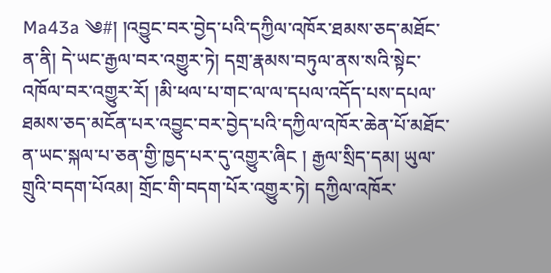Ma43a ༄#། །འབྱུང་བར་བྱེད་པའི་དཀྱིལ་འཁོར་ཐམས་ཅད་མཐོང་ན་ནི། དེ་ཡང་རྒྱལ་བར་འགྱུར་ཏེ། དགྲ་རྣམས་བཏུལ་ནས་སའི་སྟེང་འཁོལ་བར་འགྱུར་རོ། །མི་ཕལ་པ་གང་ལ་ལ་དཔལ་འདོད་པས་དཔལ་ཐམས་ཅད་མངོན་པར་འབྱུང་བར་བྱེད་པའི་དཀྱིལ་འཁོར་ཆེན་པོ་མཐོང་ན་ཡང་སྐལ་པ་ཅན་གྱི་ཁྱད་པར་དུ་འགྱུར་ཞིང ། རྒྱལ་སྲིད་དམ། ཡུལ་གྲུའི་བདག་པོའམ། གྲོང་གི་བདག་པོར་འགྱུར་ཏེ། དཀྱིལ་འཁོར་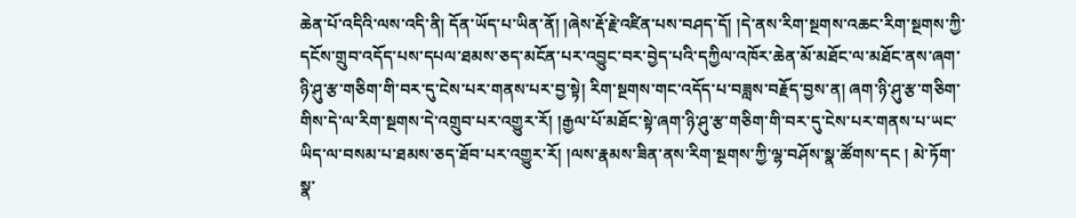ཆེན་པོ་འདིའི་ལས་འདི་ནི། དོན་ཡོད་པ་ཡིན་ནོ། །ཞེས་རྡོ་རྗེ་འཛིན་པས་བཤད་དོ། །དེ་ནས་རིག་སྔགས་འཆང་རིག་སྔགས་ཀྱི་དངོས་གྲུབ་འདོད་པས་དཔལ་ཐམས་ཅད་མངོན་པར་འབྱུང་བར་བྱེད་པའི་དཀྱིལ་འཁོར་ཆེན་མོ་མཐོང་ལ་མཐོང་ནས་ཞག་ཉི་ཤུ་རྩ་གཅིག་གི་བར་དུ་ངེས་པར་གནས་པར་བྱ་སྟེ། རིག་སྔགས་གང་འདོད་པ་བཟླས་བརྗོད་བྱས་ན། ཞག་ཉི་ཤུ་རྩ་གཅིག་གིས་དེ་ལ་རིག་སྔགས་དེ་འགྲུབ་པར་འགྱུར་རོ། །རྒྱལ་པོ་མཐོང་སྟེ་ཞག་ཉི་ཤུ་རྩ་གཅིག་གི་བར་དུ་ངེས་པར་གནས་པ་ཡང་ཡིད་ལ་བསམ་པ་ཐམས་ཅད་ཐོབ་པར་འགྱུར་རོ། །ལས་རྣམས་ཟིན་ནས་རིག་སྔགས་ཀྱི་ལྷ་བཤོས་སྣ་ཚོགས་དང ། མེ་ཏོག་སྣ་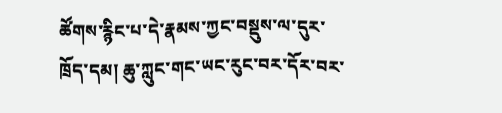ཚོགས་རྙིང་པ་དེ་རྣམས་ཀྱང་བསྡུས་ལ་དུར་ཁྲོད་དམ། ཆུ་ཀླུང་གང་ཡང་རུང་བར་དོར་བར་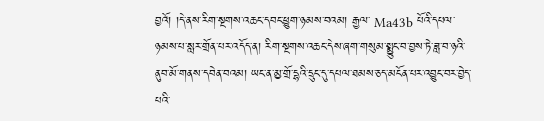བྱའོ། །དེ་ནས་རིག་སྔགས་འཆང་དབང་ཕྱུག་ཉམས་བའམ། རྒྱལ་ Ma43b པོའི་དཔལ་ཉམས་པ་སླར་གྲོན་པར་འདོད་ན། རིག་སྔགས་འཆང་དེས་ཞག་གསུམ་སྨྱུང་བ་བྱས་ཏེ་ཟླ་བ་ཉའི་ནུབ་མོ་གནས་དབེན་བའམ། ཡང་ན་མྱ་གྲོ་དྷའི་དྲུང་དུ་དཔལ་ཐམས་ཅད་མངོན་པར་འབྱུང་བར་བྱེད་པའི་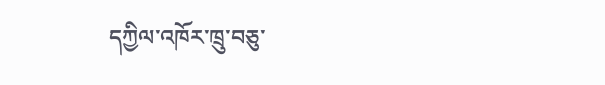དཀྱིལ་འཁོར་ཁྲུ་བཅུ་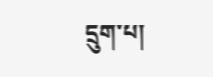དྲུག་པ།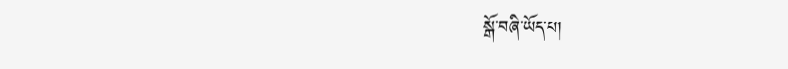སྒོ་བཞི་ཡོད་པ།